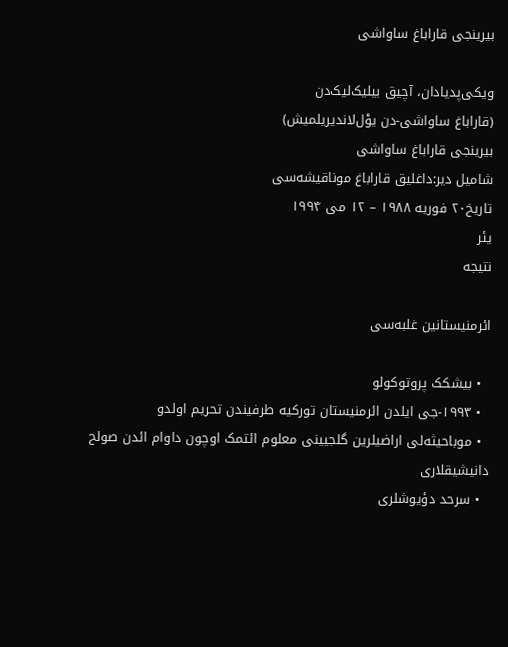بیرینجی قاراباغ ساواشی

ویکی‌پدیادان، آچیق بیلیک‌لیک‌دن
(قاراباغ ساواشی-دن يوْل‌لاندیریلمیش)
بیرینجی قاراباغ ساواشی
شامیل دیر:داغلیق قاراباغ موناقیشه‌سی
تاریخ۲۰ فوریه ۱۹۸۸ – ۱۲ می ۱۹۹۴
یئر
نتیجه

ائرمنیستانین غلبه‌سی

  • بیشکک پروتوکولو
  • ۱۹۹۳-جی ایلدن ائرمنیستان تورکیه طرفیندن تحریم اولدو
  • موباحیثه‌لی اراضیلرین گلجیینی معلوم ائتمک اوچون داوام ائدن صولح دانیشیقلاری
  • سرحد دؤیوشلری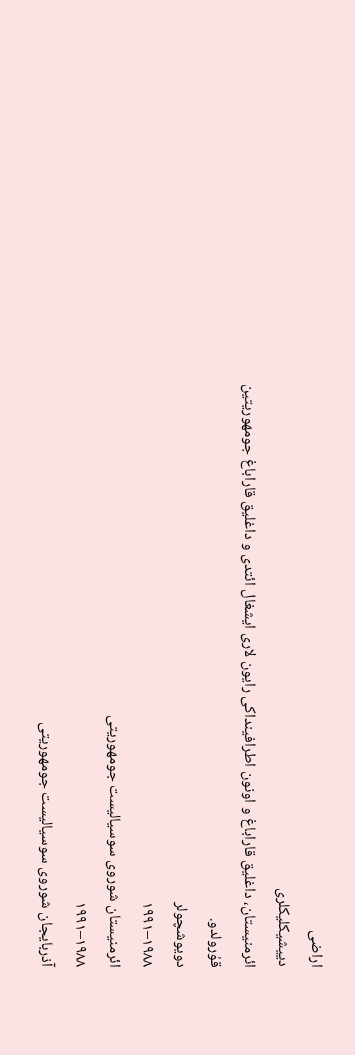اراضی
دییشیکلیکلری
ائرمنیستان، داغلیق قاراباغ و اونون اطرافینداکی رایون لاری ایشغال ائتدی و داغلیق قاراباغ جومهوریتین قۇرولدو.
دویوشچولر
۱۹۸۸–۱۹۹۱
ائرمنیستان شوروی سوسیالیست جومهوریتی
۱۹۸۸–۱۹۹۱
آذربایجان شوروی سوسیالیست جومهوریتی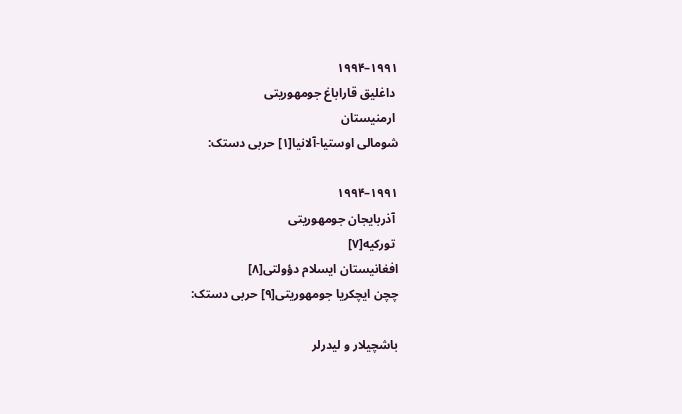۱۹۹۱–۱۹۹۴
 داغلیق قاراباغ جومهوریتی
 ارمنیستان
شومالی اوستیا-آلانیا[۱] حربی دستک:

۱۹۹۱–۱۹۹۴
 آذربایجان جومهوریتی
 تورکیه[۷]
افغانیستان ایسلام دؤولتی[۸]
چچن ایچکریا جومهوریتی[۹] حربی دستک:

باشچیلار و لیدرلر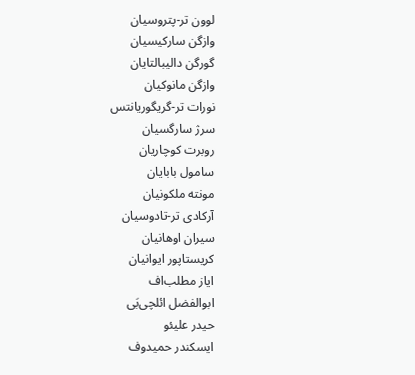لوون تر-پتروسیان
وازگن سارکیسیان
گورگن دالیبالتایان
وازگن مانوکیان
نورات تر-گریگوریانتس
سرژ سارگسیان
روبرت کوچاریان
سامول بابایان
مونته ملکونیان
آرکادی تر-تادوسیان
سیران اوهانیان
کریستاپور ایوانیان
ایاز مطلب‌اف
ابوالفضل ائلچی‌بَی
حیدر علیئو
ایسکندر حمیدوف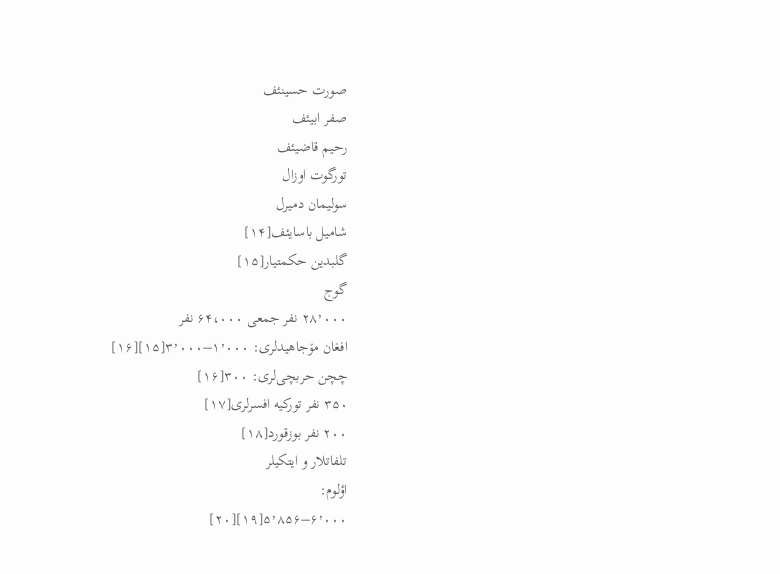صورت حسینئف
صفر ابیئف
رحیم قاضیئف
تورگوت اوزال
سولیمان دمیرل
شامیل باسایئف[۱۴]
گلبدین حکمتیار[۱۵]
گوج
۲۸٬۰۰۰ نفر جمعی ۶۴،۰۰۰ نفر
افغان مۆجاهیدلری: ۱٬۰۰۰–۳٬۰۰۰[۱۵][۱۶]
چچن حربچی‌لری: ۳۰۰[۱۶]
۳۵۰ نفر تورکیه افسرلری[۱۷]
۲۰۰ نفر بوزقورد[۱۸]
تلفاتلار و ایتکیلر
اؤلوم:
۶٬۰۰۰–۵٬۸۵۶[۱۹][۲۰]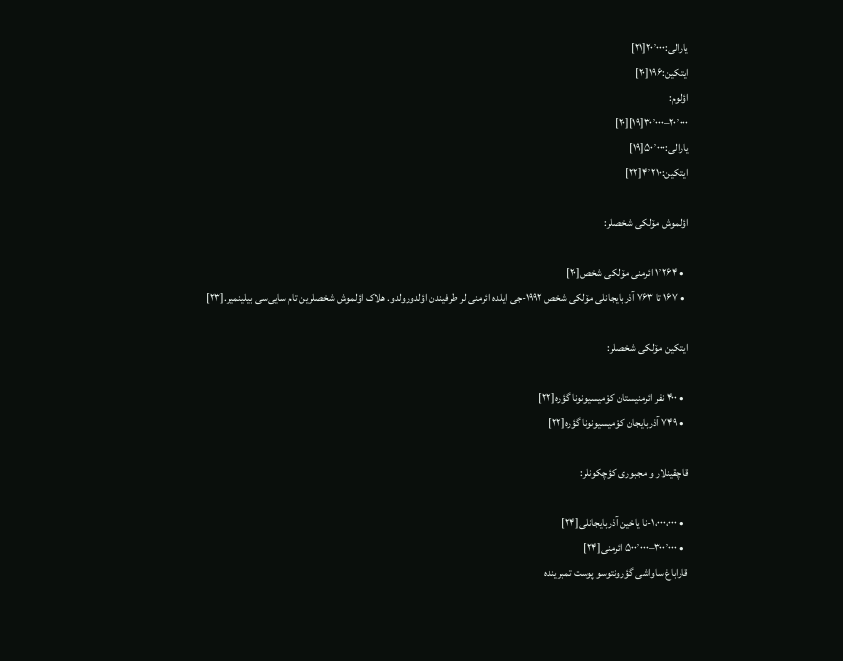یارالی:۲۰٬۰۰۰[۲۱]
ایتکین:۱۹۶[۲۰]
اؤلوم:
۲۰٬۰۰۰–۳۰٬۰۰۰[۱۹][۲۰]
یارالی:۵۰٬۰۰۰[۱۹]
ایتکین:۴٬۲۱۰[۲۲]

اؤلموش مۆلکی شخصلر:

  • ۱٬۲۶۴ ائرمنی مۆلکی شخص[۲۰]
  • ۱۶۷ تا ۷۶۳ آذربایجانلی مۆلکی شخص ۱۹۹۲-جی ایلده ائرمنی لر طرفیندن اؤلدورولدو. هلاک اؤلموش شخصلرین تام سایی‌سی بیلینمیر.[۲۳]

ایتکین مۆلکی شخصلر:

  • ۴۰۰ نفر ائرمنیستان کوْمیسیونونا گؤره[۲۲]
  • ۷۴۹ آذربایجان کوْمیسیونونا گؤره[۲۲]

قاچقینلار و مجبوری کؤچکونلر:

  • ۱،۰۰۰،۰۰۰-نا یاخین آذربایجانلی[۲۴]
  • ۳۰۰٬۰۰۰–۵۰۰٬۰۰۰ ائرمنی[۲۴]
قاراباغ ساواشی گؤرونتوسو پوست تمبرینده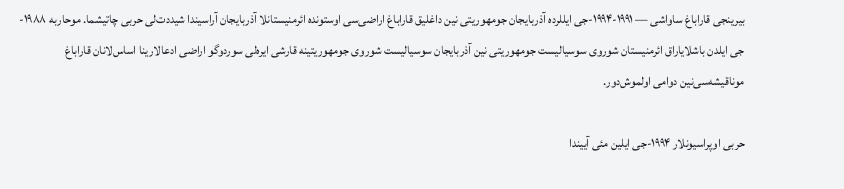بیرینجی قاراباغ ساواشی — ۱۹۹۱-۱۹۹۴-جی ایللرده آذربایجان جومهوریتی نین داغلیق قاراباغ اراضی‌سی اوستونده ائرمنیستانلا آذربایجان آراسیندا شیددت‌لی حربی چاتیشما. موحاربه ۱۹۸۸-جی ایلدن باشلایاراق ائرمنیستان شوروی سوسیالیست جومهوریتی نین آذربایجان سوسیالیست شوروی جومهوریتینه قارشی ایره‌لی سوردوگو اراضی ادعالارینا اساس‌لانان قاراباغ موناقیشه‌سی‌نین دوامی اولموش‌دور.

حربی اوپراسیونلار ۱۹۹۴-جی ایلین مئی آییندا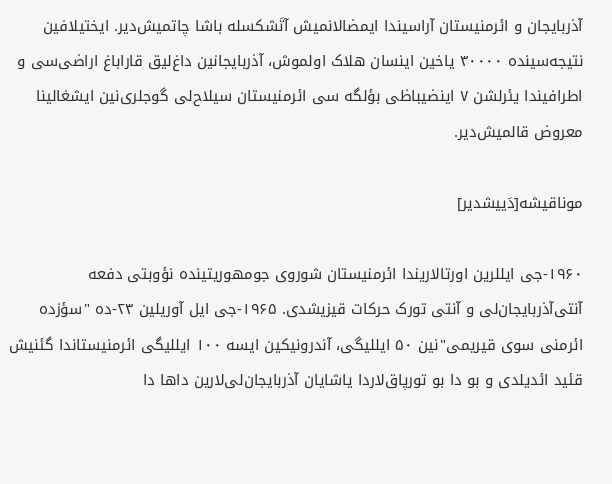آذربایجان و ائرمنیستان آراسیندا ایمضالانمیش آتَشکسله باشا چاتمیش‌دیر. ایختیلافین نتیجه‌سینده ۳۰۰۰۰ یاخین اینسان هلاک اولموش، آذربایجانین داغ‌لیق قاراباغ اراضی‌سی و اطرافیندا یئرلشن ۷ اینضیباظی بؤلگه سی ائرمنیستان سیلاح‌لی گوجلری‌نین ایشغالینا معروض قالمیش‌دیر.

موناقیشه[دَییشدیر]

۱۹۶۰-جی ایللرین اورتالاریندا ائرمنیستان شوروی جومهوریتینده نؤوبتی دفعه آنتی‌آذربایجان‌لی و آنتی تورک حرکات قیزیشدی. ۱۹۶۵-جی ایل آوریلین ۲۳-ده "سؤزده ائرمنی سوی قیریمی"نین ۵۰ ایللیگی، آندرونیکین ایسه ۱۰۰ ایللیگی ائرمنیستاندا گئنیش قئید ائدیلدی و بو دا بو تورپاق‌لاردا یاشایان آذربایجان‌لی‌لارین داها دا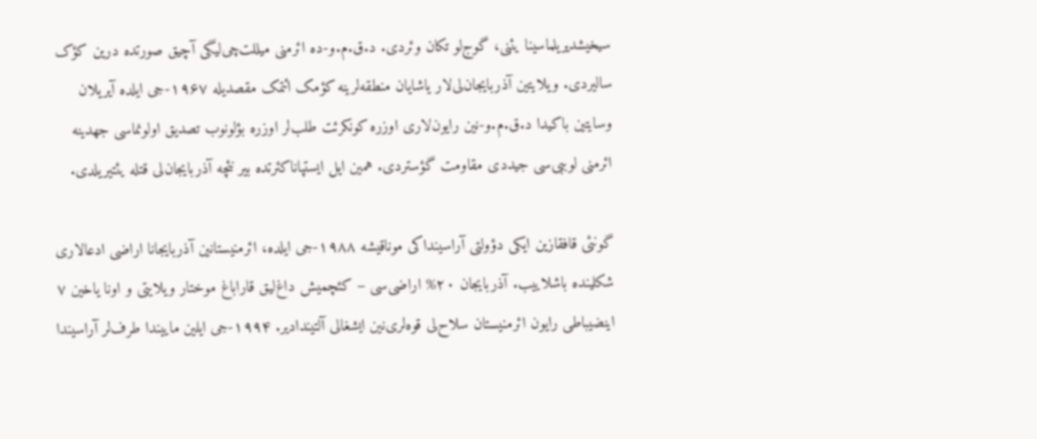سیخیشدیریلماسینا یئنی، گوج‌لو تکان وئردی. د.ق.م.و-ده ائرمنی میللت‌چی‌لیگی آچیق صورتده درین کؤک سالیردی. ویلایتین آذربایجان‌لی‌لار یاشایان منطقه‌لرینه کؤمک ائتمک مقصدیله ۱۹۶۷-جی ایلده آیریلان وسایتین باکیدا د.ق.م.و-نین رایون‌لاری اوزره کونکرئت طلب‌لر اوزره بؤلونوب تصدیق اولونماسی جهدینه ائرمنی لوببی‌سی جیددی مقاومت گؤستردی. همین ایل ایستپاناکئرتده بیر نئچه آذربایجان‌لی قتله یئتیریلدی.

گونئی قافقازین ایکی دؤولتی آراسینداکی موناقیشه ۱۹۸۸-جی ایلده، ائرمنیستانین آذربایجانا اراضی ادعالاری شکلینده باشلاییب. آذربایجان ۲۰% اراضی‌سی – کئچمیش داغ‌لیق قاراباغ موختار ویلایتی و اونا یاخین ۷ اینضیباطی رایون ائرمنیستان سلاح‌لی قوه‌لری‌نین ایشغالی آلتیندادیر. ۱۹۹۴-جی ایلین ماییندا طرف‌لر آراسیندا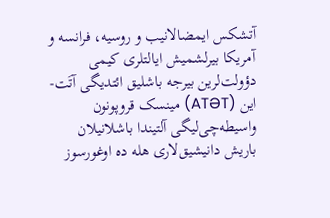آتشکس ایمضالانیب و روسیه، فرانسه و آمریکا بیرلشمیش ایالتلری کیمی دؤولت‌لرین بیرجه باشلیق ائتدیگی آتَت-این (ATƏT) مینسک قروپونون واسیطه‌چی‌لیگی آلتیندا باشلانیلان باریش دانیشیق‌لاری هله ده اوغورسوز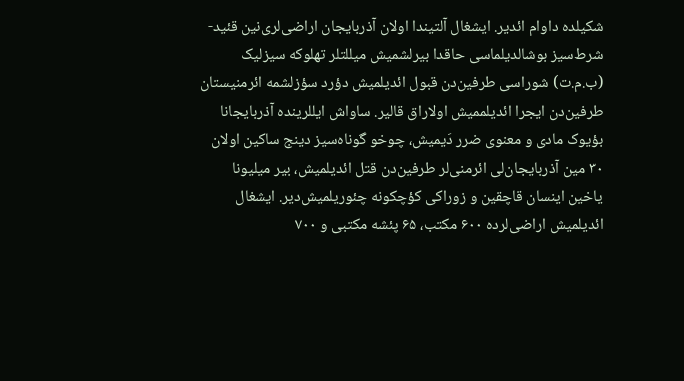شکیلده داوام ائدیر. ایشغال آلتیندا اولان آذربایجان اراضی‌لری‌نین قئید-شرط‌سیز بوشالدیلماسی حاقدا بیرلشمیش میللتلر تهلوکه سیزلیک (ب.م.ت) شوراسی طرفین‌دن قبول ائدیلمیش دؤرد سؤزلشمه ائرمنیستان طرفین‌دن ایجرا ائدیلممیش اولاراق قالیر. ساواش ایللرینده آذربایجانا بؤیوک مادی و معنوی ضرر دَیمیش، چوخو گوناه‌سیز دینج ساکین اولان ۳۰ مین آذربایجان‌لی ائرمنی‌لر طرفین‌دن قتل ائدیلمیش، بیر میلیونا یاخین اینسان قاچقین و زوراکی کؤچکونه چئوریلمیش‌دیر. ایشغال ائدیلمیش اراضی‌لرده ۶۰۰ مکتب، ۶۵ پئشه مکتبی و ۷۰۰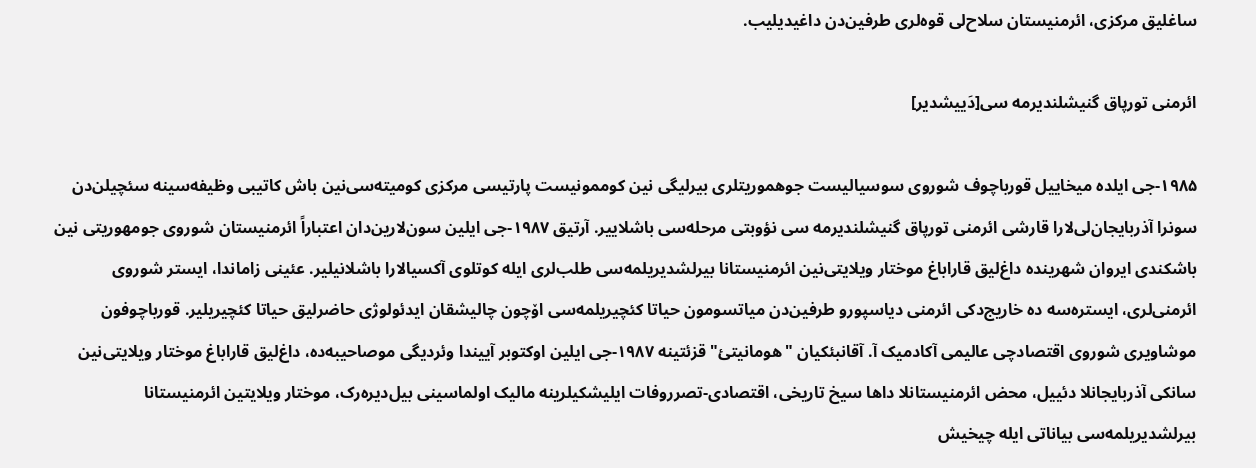ساغلیق مرکزی، ائرمنیستان سلاح‌لی قوه‌لری طرفین‌دن داغیدیلیب.

ائرمنی تورپاق گنیشلندیرمه سی[دَییشدیر]

۱۹۸۵-جی ایلده میخاییل قورباچوف شوروی سوسیالیست جوهموریتلری بیرلیگی نین کوممونیست پارتیسی مرکزی کومیته‌سی‌نین باش کاتیبی وظیفه‌سینه سئچیلن‌دن سونرا آذربایجان‌لی‌لارا قارشی ائرمنی تورپاق گنیشلندیرمه سی نؤوبتی مرحله‌سی باشلاییر. آرتیق ۱۹۸۷-جی ایلین سون‌لارین‌دان اعتباراً ائرمنیستان شوروی جومهوریتی نین باشکندی ایروان شهرینده داغ‌لیق قاراباغ موختار ویلایتی‌نین ائرمنیستانا بیرلشدیریلمه‌سی طلب‌لری ایله کوتلوی آکسیالارا باشلانیلیر. عئینی زاماندا، ایستر شوروی ائرمنی‌لری، ایستره‌سه ده خاریج‌دکی ائرمنی دیاسپورو طرفین‌دن میاتسومون حیاتا کئچیریلمه‌سی اۆچون چالیشقان ایدئولوژی حاضرلیق حیاتا کئچیریلیر. قورباچوفون موشاویری شوروی اقتصادچی عالیمی آکادمیک آ. آقانبئکیان "هومانیتئ" قزئتینه ۱۹۸۷-جی ایلین اوکتوبر آییندا وئردیگی موصاحیبه‌ده، داغ‌لیق قاراباغ موختار ویلایتی‌نین سانکی آذربایجانلا دئییل، محض ائرمنیستانلا داها سیخ تاریخی، اقتصادی-تصرروفات ایلیشکیلرینه مالیک اولماسینی بیل‌دیره‌رک، موختار ویلایتین ائرمنیستانا بیرلشدیریلمه‌سی بیاناتی ایله چیخیش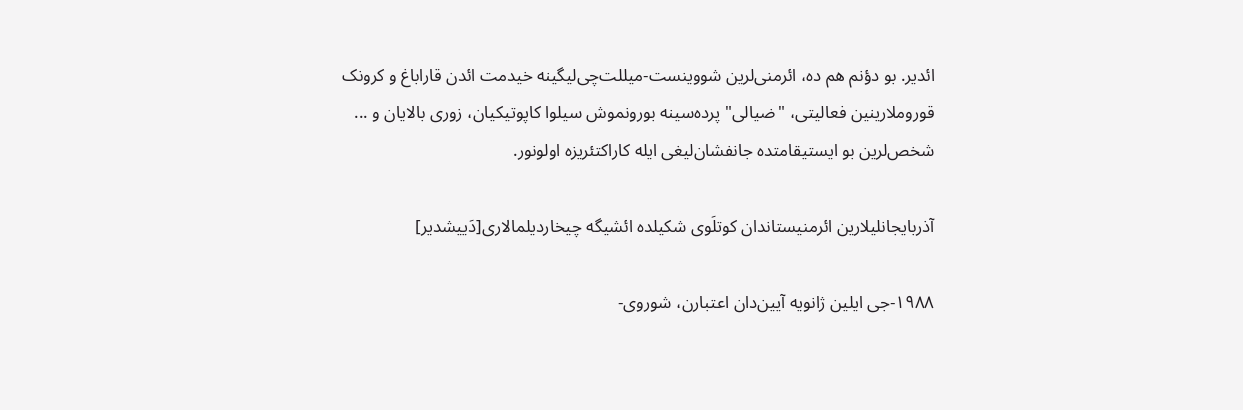ائدیر. بو دؤنم هم ده، ائرمنی‌لرین شووینست-میللت‌چی‌لیگینه خیدمت ائدن قاراباغ و کرونک قوروملارینین فعالیتی، "ضیالی" پرده‌سینه بورونموش سیلوا کاپوتیکیان، زوری بالایان و ... شخص‌لرین بو ایستیقامتده جانفشان‌لیغی ایله کاراکتئریزه اولونور.

آذربایجانلیلارین ائرمنیستاندان کوتلَوی شکیلده ائشیگه چیخاردیلمالاری[دَییشدیر]

۱۹۸۸-جی ایلین ژانویه آیین‌دان اعتبارن، شوروی-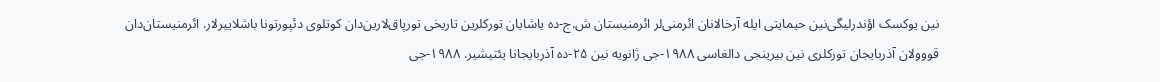نین یوکسک اؤندرلیگی‌نین حیمایتی ایله آرخالانان ائرمنی‌لر ائرمنیستان ش.ج-ده یاشایان تورکلرین تاریخی تورپاق‌لارین‌دان کوتلوی دئپورتونا باشلاییرلار. ائرمنیستان‌دان قووولان آذربایجان تورکلری نین بیرینجی دالغاسی ۱۹۸۸-جی ژانویه نین ۲۵-ده آذربایجانا یئتیشیر. ۱۹۸۸-جی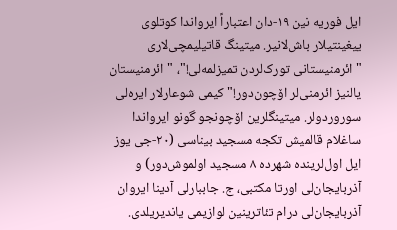ایل فوریه نین ۱۹-دان اعتباراً ایرواندا کوتلوی ییغینتیلار باش‌لانیر. میتینگ قاتیلیمچی‌لاری "ائرمنیستانی تورک‌لردن تمیزلمه‌لی!"، "ائرمنیستان یالنیز ائرمنی‌لر اۆچون‌دور!" کیمی شوعارلار ایره‌لی سوروردولر. میتینگلرین اۆچونجو گونو ایرواندا ساغلام قالمیش تکجه مسجید بیناسی (۲۰-جی یوز ایل اول‌لرینده شهرده ۸ مسجید اولموش‌دور) و آذربایجان‌لی اورتا مکتبی، ج. جاببارلی آدینا ایروان آذربایجان‌لی درام تئاترینین لوازیمی یاندیریلدی.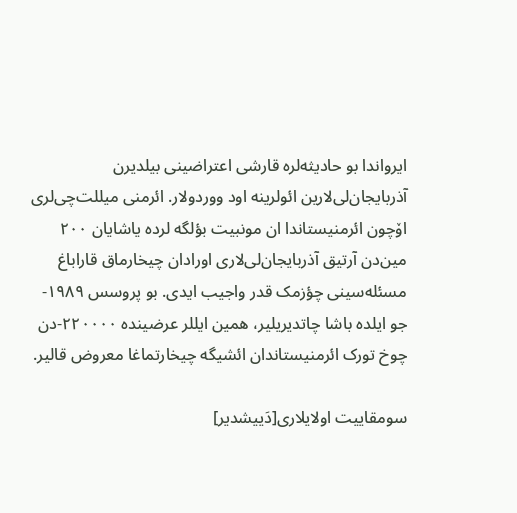ایرواندا بو حادیثه‌لره قارشی اعتراضینی بیلدیرن آذربایجان‌لی‌لارین ائولرینه اود ووردولار. ائرمنی میللت‌چی‌لری اۆچون ائرمنیستاندا ان مونبیت بؤلگه لرده یاشایان ۲۰۰ مین‌دن آرتیق آذربایجان‌لی‌لاری اورادان چیخارماق قاراباغ مسئله‌سینی چؤزمک قدر واجیب ایدی. بو پروسس ۱۹۸۹-جو ایلده باشا چاتدیریلیر، همین ایللر عرضینده ۲۲۰۰۰۰-دن چوخ تورک ائرمنیستاندان ائشیگه چیخارتماغا معروض قالیر.

سومقاییت اولایلاری[دَییشدیر]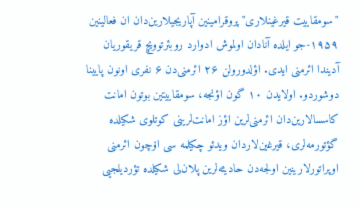"سومقاییت قیرغینلاری" پروقرامینین آپاریجیلارین‌دان ان فعالینین ۱۹۵۹-جو ایلده آنادان اولموش ادوارد روبئرتوویچ قریقوریان آدیندا ائرمنی ایدی. اؤلدورولن ۲۶ ائرمنی‌دن ۶ نفری اونون پایینا دوشوردو. اولایدن ۱۰ گون اؤنجه، سومقاییتین بوتون امانت کاسسالارین‌دان ائرمنی‌لرین اؤز امانت‌لرینی کوتلوی شکیلده گؤتورمه‌لری، قیرغین‌لاردان ویدئو چکیلمه سی اۆچون ائرمنی اوپراتورلارینین اولجه‌دن حادیثه‌لرین پلان‌لی شکیلده تؤردیلجیی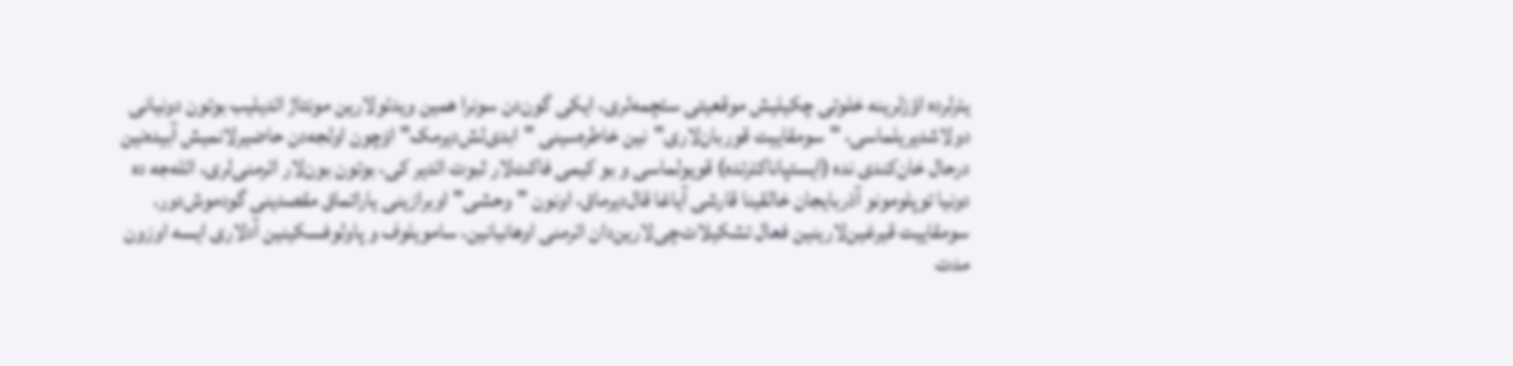یئرلرده اؤزلرینه خلوتی چکیلیش موقعیتی سئچمه‌لری، ایکی گون‌دن سونرا همین ویدئولارین مونتاژ ائدیلیب بوتون دونیانی دولاشدیریلماسی، "سومقاییت قوربان‌لاری"نین خاطره‌سینی "ابدی‌لش‌دیرمک" اۆچون اولجه‌دن حاضیرلانمیش آبیده‌نین درحال خان‌کندی نده (ایستپاناکئرتده) قویولماسی و بو کیمی فاکت‌لار ثبوت ائدیر کی، بوتون بون‌لار ائرمنی‌لری، ائله‌جه ده دونیا توپلومونو آذربایجان خالقینا قارشی آیاغا قال‌دیرماق، اونون "وحشی" اوبرازینی یاراتماق مقصدینی گودموش‌دور. سومقاییت قیرغین‌لارینین فعال تشکیلات‌چی‌لارین‌دان ائرمنی اوهانیانین، سامویلوف و پاولوفسکینین آدلاری ایسه اوزون مدت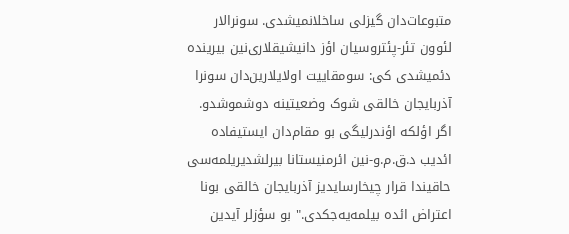متبوعات‌دان گیزلی ساخلانمیشدی. سونرالار لئوون تئر-پئتروسیان اؤز دانیشیقلاری‌نین بیرینده دئمیشدی کی: سومقاییت اولایلارین‌دان سونرا آذربایجان خالقی شوک وضعیتینه دوشموشدو. اگر اؤلکه اؤندرلیگی بو مقام‌دان ایستیفاده ائدیب د.ق.م.و-نین ائرمنیستانا بیرلشدیریلمه‌سی حاقیندا قرار چیخارسایدیز آذربایجان خالقی بونا اعتراض ائده بیلمه‌یه‌جکدی." بو سؤزلر آیدین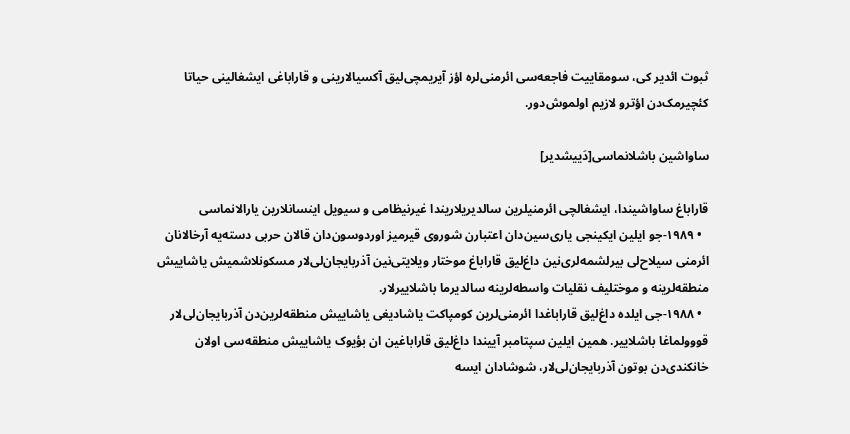ثبوت ائدیر کی، سومقاییت فاجعه‌سی ائرمنی‌لره اؤز آیریمچی‌لیق آکسیالارینی و قاراباغی ایشغالینی حیاتا کئچیرمک‌دن اؤترو لازیم اولموش‌دور.

ساواشین باشلانماسی[دَییشدیر]

قاراباغ ساواشیندا، ایشغالچی ائرمنیلرین سالدیریلاریندا غیرنیظامی و سیویل اینسانلارین یارالانماسی
  • ۱۹۸۹-جو ایلین ایکینجی یاری‌سین‌دان اعتبارن شوروی قیرمیز اوردوسون‌دان قالان حربی دسته‌یه آرخالانان ائرمنی سیلاح‌لی بیرلشمه‌لری‌نین داغ‌لیق قاراباغ موختار ویلایتی‌نین آذربایجان‌لی‌لار مسکونلاشمیش یاشاییش منطقه‌لرینه و موختلیف نقلیات واسطه‌لرینه سالدیرما باشلاییرلار.
  • ۱۹۸۸-جی ایلده داغ‌لیق قاراباغدا ائرمنی‌لرین کومپاکت یاشادیغی یاشاییش منطقه‌لرین‌دن آذربایجان‌لی‌لار قووولماغا باشلاییر. همین ایلین سپتامبر آییندا داغ‌لیق قاراباغین ان بؤیوک یاشاییش منطقه‌سی اولان خانکندی‌دن بوتون آذربایجان‌لی‌لار، شوشادان ایسه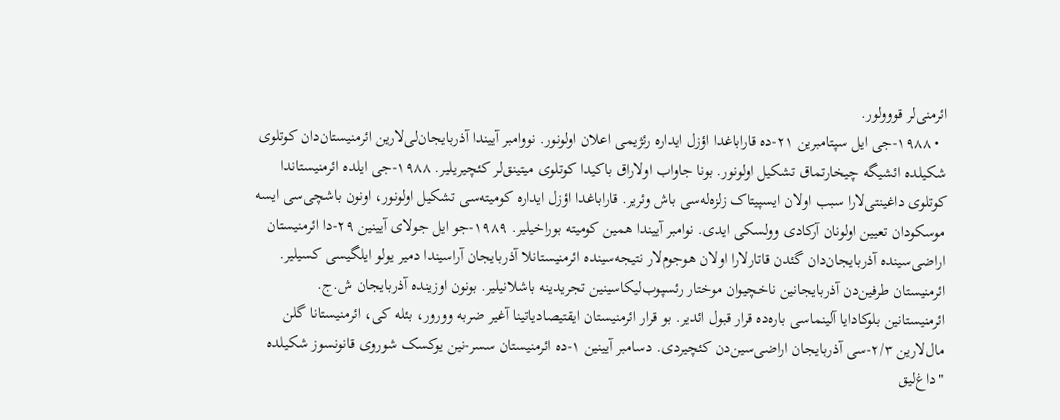ائرمنی‌لر قووولور.
  • ۱۹۸۸-جی ایل سپتامبرین ۲۱-ده قاراباغدا اؤزل ایداره رئژیمی اعلان اولونور. نووامبر آییندا آذربایجان‌لی‌لارین ائرمنیستان‌دان کوتلوی شکیلده ائشیگه چیخارتماق تشکیل اولونور. بونا جاواب اولاراق باکیدا کوتلوی میتینق‌لر کئچیریلیر. ۱۹۸۸-جی ایلده ائرمنیستاندا کوتلوی داغینتی‌لارا سبب اولان ایسپیتاک زلزه‌له‌سی باش وئریر. قاراباغدا اؤزل ایداره کومیته‌سی تشکیل اولونور، اونون باشچی‌سی ایسه موسکودان تعیین اولونان آرکادی وولسکی ایدی. نوامبر آییندا همین کومیته بوراخیلیر. ۱۹۸۹-جو ایل جولای آیینین ۲۹-دا ائرمنیستان اراضی‌سینده آذربایجان‌دان گئدن قاتارلارا اولان هوجوم‌لار نتیجه‌سینده ائرمنیستانلا آذربایجان آراسیندا دمیر یولو ایلگیسی کسیلیر. ائرمنیستان طرفین‌دن آذربایجانین ناخچیوان موختار رئسپوب‌لیکاسینین تجریدینه باشلانیلیر. بونون اوزینده آذربایجان ش.ج. ائرمنیستانین بلوکادایا آلینماسی باره‌ده قرار قبول ائدیر. بو قرار ائرمنیستان ایقتیصادیاتینا آغیر ضربه وورور، بئله کی، ائرمنیستانا گلن مال‌لارین ۲/۳-سی آذربایجان اراضی‌سین‌دن کئچیردی. دسامبر آیینین ۱-ده ائرمنیستان سسر-نین یوکسک شوروی قانونسوز شکیلده "داغ‌لیق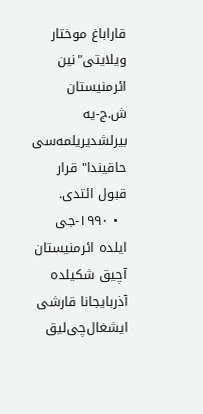قاراباغ موختار ویلایتی"نین ائرمنیستان ش.ج-یه بیرلشدیریلمه‌سی حاقیندا" قرار قبول ائتدی.
  • ۱۹۹۰-جی ایلده ائرمنیستان آچیق شکیلده آذربایجانا قارشی ایشغال‌چی‌لیق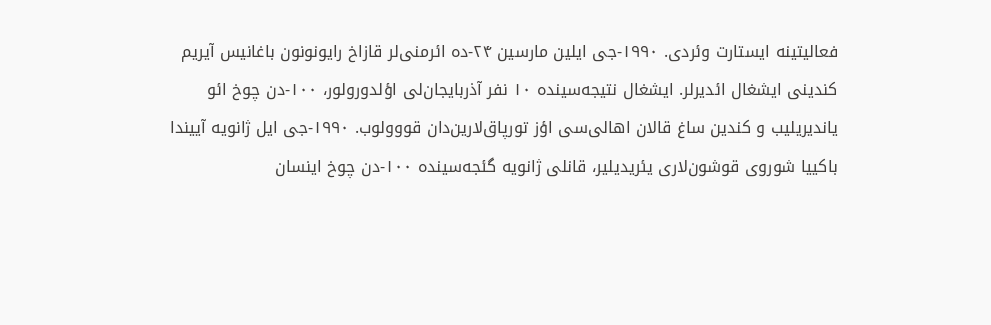فعالیتینه ایستارت وئردی. ۱۹۹۰-جی ایلین مارسین ۲۴-ده ائرمنی‌لر قازاخ رایونونون باغانیس آیریم کندینی ایشغال ائدیرلر. ایشغال نتیجه‌سینده ۱۰ نفر آذربایجان‌لی اؤلدورولور، ۱۰۰-دن چوخ ائو یاندیریلیب و کندین ساغ قالان اهالی‌سی اؤز تورپاق‌لارین‌دان قووولوب. ۱۹۹۰-جی ایل ژانویه آییندا باکییا شوروی قوشون‌لاری یئریدیلیر، قانلی ژانویه گئجه‌سینده ۱۰۰-دن چوخ اینسان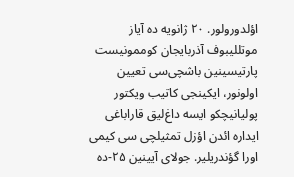اؤلدورولور. ۲۰ ژانویه ده آیاز موتللیبوف آذربایجان کوممونیست پارتیسینین باشچی‌سی تعیین اولونور، ایکینجی کاتیب ویکتور پولیانیچکو ایسه داغ‌لیق قاراباغی ایداره ائدن اؤزل تمثیلچی سی کیمی اورا گؤندریلیر. جولای آیینین ۲۵-ده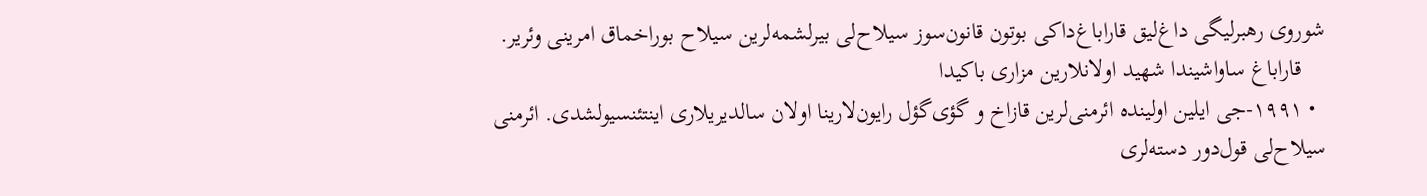شوروی رهبرلیگی داغ‌لیق قاراباغ‌داکی بوتون قانون‌سوز سیلاح‌لی بیرلشمه‌لرین سیلاح بوراخماق امرینی وئریر.
    قاراباغ ساواشیندا شهید اولانلارین مزاری باکیدا
  • ۱۹۹۱-جی ایلین اولینده ائرمنی‌لرین قازاخ و گؤی‌گؤل رایون‌لارینا اولان سالدیریلاری اینتئنسیولشدی. ائرمنی سیلاح‌لی قول‌دور دسته‌لری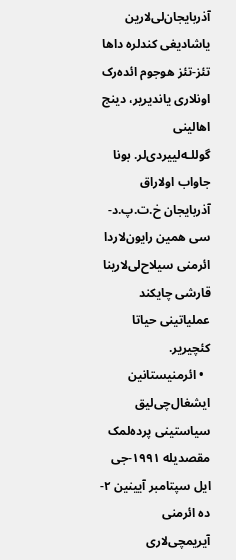آذربایجان‌لی‌لارین یاشادیغی کندلره داها تئز-تئز هوجوم ائده‌رک اونلاری یاندیریر، دینج اهالینی گوللـه‌لییردی‌لر. بونا جاواب اولاراق آذربایجان خ.ت.پ.د-سی همین رایون‌لاردا ائرمنی سیلاح‌لی‌لارینا قارشی چایکند عملیاتینی حیاتا کئچیریر.
  • ائرمنیستانین ایشغال‌چی‌لیق سیاستینی پرده‌لمک مقصدیله ۱۹۹۱-جی ایل سپتامبر آیینین ۲-ده ائرمنی آیریمچی‌لاری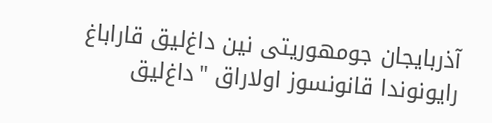آذربایجان جومهوریتی نین داغ‌لیق قاراباغ رایونوندا قانونسوز اولاراق "داغ‌لیق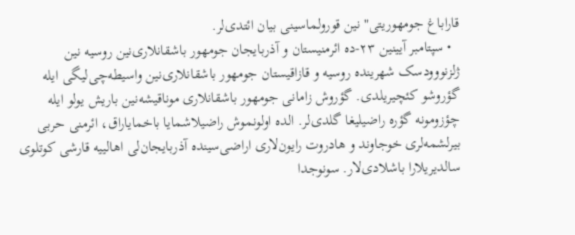قاراباغ جومهوریتی"نین قورولماسینی بیان ائتدی‌لر.
  • سپتامبر آیینین ۲۳-ده ائرمنیستان و آذربایجان جومهور باشقانلاری‌نین روسیه نین ژلزنووودسک شهرینده روسیه و قازاقیستان جومهور باشقانلاری‌نین واسیطه‌چی‌لیگی ایله گؤروشو کئچیریلدی. گؤروش زامانی جومهور باشقانلاری موناقیشه‌نین باریش یولو ایله چؤزومونه گؤره راضیلیغا گلدی‌لر. الده اولونموش راضیلاشمایا باخمایاراق، ائرمنی حربی بیرلشمه‌لری خوجاوند و هادروت رایون‌لاری اراضی‌سینده آذربایجان‌لی اهالییه قارشی کوتلوی سالدیریلارا باشلادی‌لار. سونوجدا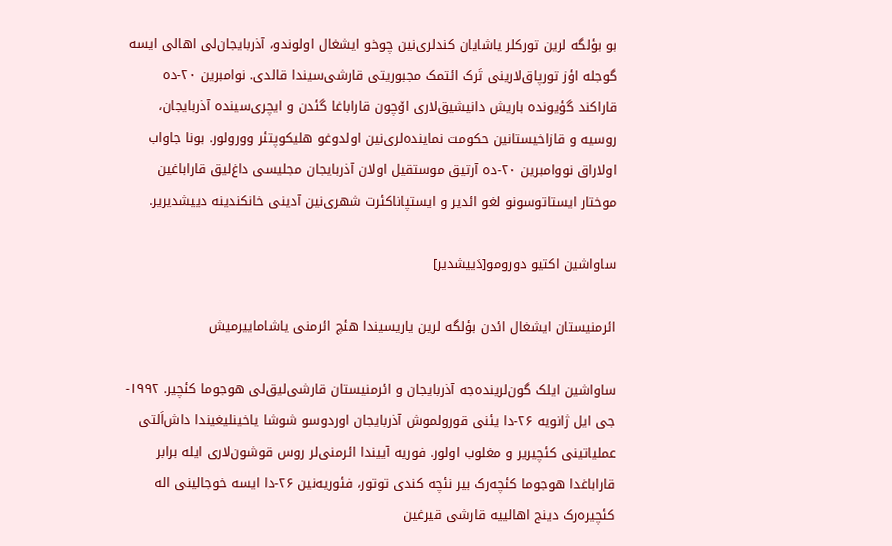بو بؤلگه لرین تورکلر یاشایان کندلری‌نین چوخو ایشغال اولوندو، آذربایجان‌لی اهالی ایسه گوجله اؤز تورپاق‌لارینی تَرک ائتمک مجبوریتی قارشی‌سیندا قالدی. نوامبرین ۲۰-ده قاراکند گؤیونده باریش دانیشیق‌لاری اۆچون قاراباغا گئدن و ایچری‌سینده آذربایجان، روسیه و قازاخیستانین حکومت نماینده‌لری‌نین اولدوغو هلیکوپتئر وورولور. بونا جاواب اولاراق نووامبرین ۲۰-ده آرتیق موستقیل اولان آذربایجان مجلیسی داغ‌لیق قاراباغین موختار ایستاتوسونو لغو ائدیر و ایستپاناکئرت شهری‌نین آدینی خانکندینه دییشدیریر.

ساواشین اکتیو دورومو[دَییشدیر]

ائرمنیستان ایشغال ائدن بؤلگه لرین یاریسیندا هئچ ائرمنی یاشاماییرمیش

ساواشین ایلک گون‌لرینده‌جه آذربایجان و ائرمنیستان قارشی‌لیق‌لی هوجوما کئچیر. ۱۹۹۲-جی ایل ژانویه ۲۶-دا یئنی قورولموش آذربایجان اوردوسو شوشا یاخینلیغیندا داش‌اَلتی عملیاتینی کئچیریر و مغلوب اولور. فوریه آییندا ائرمنی‌لر روس قوشون‌لاری ایله برابر قاراباغدا هوجوما کئچه‌رک بیر نئچه کندی توتور، فئوریه‌نین ۲۶-دا ایسه خوجالینی اله کئچیره‌رک دینج اهالییه قارشی قیرغین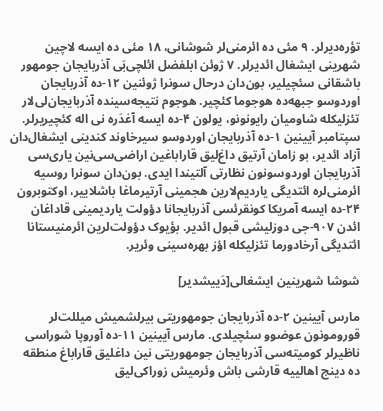تؤره‌دیرلر. ۹ مئی ده ائرمنی‌لر شوشانی، ۱۸ مئی ده ایسه لاچین شهرینی ایشغال ائدیرلر. ۷ ژوئن ابلفضل ائلچی‌بَی آذربایجان جومهور باشقانی سئچیلیر، بون‌دان درحال سونرا ژوئنین ۱۲-ده آذربایجان اوردوسو جبهه‌ده هوجوما کئچیر. هوجوم نتیجه‌سینده آذربایجان‌لی‌لار تئزلیکله شاومیان رایونونو، یولون ۴-ده ایسه آغدَره نی اله کئچیریرلر. سپتامبر آیینین ۱-ده آذربایجان اوردوسو سیرخاوند کندینی ایشغال‌دان آزاد ائدیر، بو زامان آرتیق داغ‌لیق قاراباغین اراضی‌سی‌نین یاری‌سی آذربایجان اوردوسونون نظارتی آلتیندا ایدی. بون‌دان سونرا روسیه ائرمنی‌لره ائتدیگی یاردیم‌لارین هجمینی آرتیرماغا باشلاییر، اوکتوبرون ۲۴-ده ایسه آمریکا کونقرئسی آذربایجانا دؤولت یاردیمینی قاداغان ائدن ۹۰۷-جی دوزلیشی قبول ائدیر. بؤیوک دؤولت‌لرین ائرمنیستانا ائتدیگی آرخادورما تئزلیکله اؤز بهره‌سینی وئریر.

شوشا شهرینین ایشغالی[دَییشدیر]

مارس آیینین ۲-ده آذربایجان جومهوریتی بیرلشمیش میللت‌لر قورومونون عوضوو سئچیلدی. مارس آیینین ۱۱-ده آوروپا شوراسی ناظیرلر کومیته‌سی آذربایجان جومهوریتی نین داغلیق قاراباغ منطقه ده دینج اهالییه قارشی باش وئرمیش زوراکی‌لیق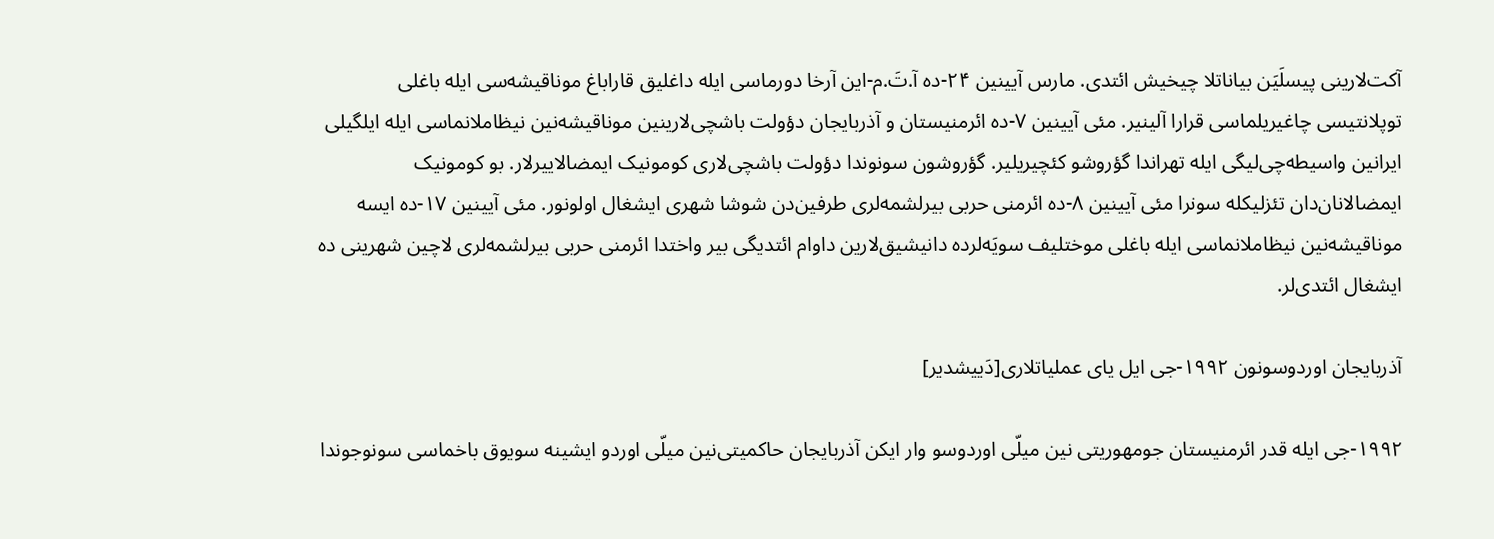آکت‌لارینی پیسلَیَن بیاناتلا چیخیش ائتدی. مارس آیینین ۲۴-ده آ.تَ.م-این آرخا دورماسی ایله داغلیق قاراباغ موناقیشه‌سی ایله باغلی توپلانتیسی چاغیریلماسی قرارا آلینیر. مئی آیینین ۷-ده ائرمنیستان و آذربایجان دؤولت باشچی‌لارینین موناقیشه‌نین نیظاملانماسی ایله ایلگیلی ایرانین واسیطه‌چی‌لیگی ایله تهراندا گؤروشو کئچیریلیر. گؤروشون سونوندا دؤولت باشچی‌لاری کومونیک ایمضالاییرلار. بو کومونیک ایمضالانان‌دان تئزلیکله سونرا مئی آیینین ۸-ده ائرمنی حربی بیرلشمه‌لری طرفین‌دن شوشا شهری ایشغال اولونور. مئی آیینین ۱۷-ده ایسه موناقیشه‌نین نیظاملانماسی ایله باغلی موختلیف سویَه‌لرده دانیشیق‌لارین داوام ائتدیگی بیر واختدا ائرمنی حربی بیرلشمه‌لری لاچین شهرینی ده ایشغال ائتدی‌لر.

آذربایجان اوردوسونون ۱۹۹۲-جی ایل یای عملیاتلاری[دَییشدیر]

۱۹۹۲-جی ایله قدر ائرمنیستان جومهوریتی نین میلّی اوردوسو وار ایکن آذربایجان حاکمیتی‌نین میلّی اوردو ایشینه سویوق باخماسی سونوجوندا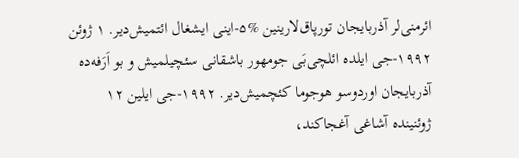ائرمنی‌لر آذربایجان تورپاق‌لارینین %۵-اینی ایشغال ائتمیش‌دیر. ۱ ژوئن ۱۹۹۲-جی ایلده ائلچی‌بَی جومهور باشقانی سئچیلمیش و بو اَرَفه‌ده آذربایجان اوردوسو هوجوما کئچمیش‌دیر. ۱۹۹۲-جی ایلین ۱۲ ژوئنینده آشاغی آغجاکند،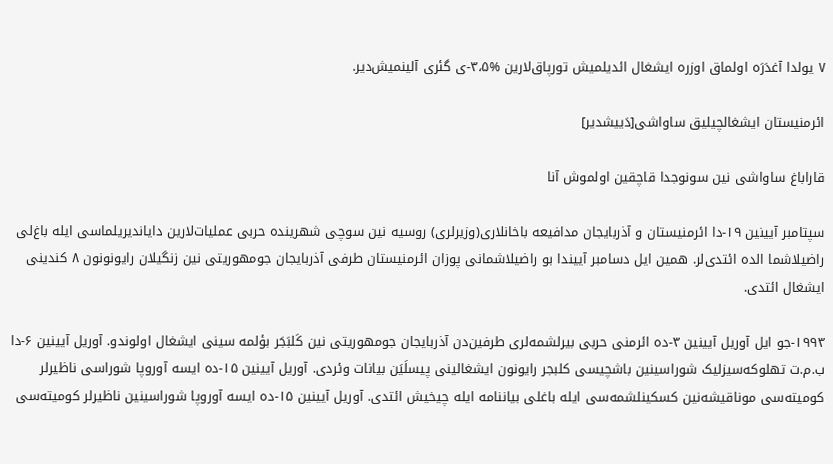۷ یولدا آغدَرَه اولماق اوزره ایشغال ائدیلمیش تورپاق‌لارین %۳،۵-ی گئری آلینمیش‌دیر.

ائرمنیستان ایشغالچیلیق ساواشی[دَییشدیر]

قاراباغ ساواشی نین سونوجدا قاچقین اولموش آنا

سپتامبر آیینین ۱۹-دا ائرمنیستان و آذربایجان مدافیعه باخانلاری(وزیرلری) روسیه نین سوچی شهرینده حربی عملیات‌لارین دایاندیریلماسی ایله باغ‌لی راضیلاشما الده ائتدی‌لر. همین ایل دسامبر آییندا بو راضیلاشمانی پوزان ائرمنیستان طرفی آذربایجان جومهوریتی نین زنگیلان رایونونون ۸ کندینی ایشغال ائتدی.

۱۹۹۳-جو ایل آوریل آیینین ۳-ده ائرمنی حربی بیرلشمه‌لری طرفین‌دن آذربایجان جومهوریتی نین کَلبَجَر بؤلمه سینی ایشغال اولوندو. آوریل آیینین ۶-دا ب.م.ت تهلوکه‌سیزلیک شوراسینین باشچیسی کلبجر رایونون ایشغالینی پیسلَیَن بیانات وئردی. آوریل آیینین ۱۵-ده ایسه آوروپا شوراسی ناظیرلر کومیته‌سی موناقیشه‌نین کسکینلشمه‌سی ایله باغلی بیاننامه ایله چیخیش ائتدی. آوریل آیینین ۱۵-ده ایسه آوروپا شوراسینین ناظیرلر کومیته‌سی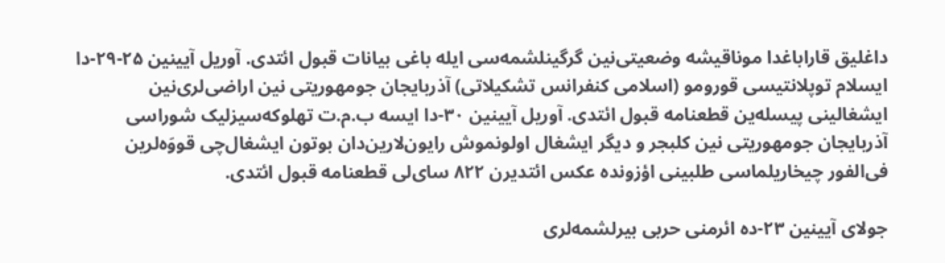داغلیق قاراباغدا موناقیشه وضعیتی‌نین گرگینلشمه‌سی ایله باغی بیانات قبول ائتدی. آوریل آیینین ۲۵-۲۹-دا ایسلام توپلانتیسی قورومو (اسلامی کنفرانس تشکیلاتی) آذربایجان جومهوریتی نین اراضی‌لری‌نین ایشغالینی پیسله‌ین قطعنامه قبول ائتدی. آوریل آیینین ۳۰-دا ایسه ب.م.ت تهلوکه‌سیزلیک شوراسی آذربایجان جومهوریتی نین کلبجر و دیگر ایشغال اولونموش رایون‌لارین‌دان بوتون ایشغال‌چی قووَه‌لرین فی‌الفور چیخاریلماسی طلبینی اؤزونده عکس ائتدیرن ۸۲۲ سای‌لی قطعنامه قبول ائتدی.

جولای آیینین ۲۳-ده ائرمنی حربی بیرلشمه‌لری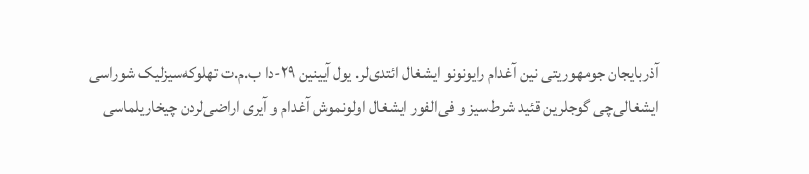آذربایجان جومهوریتی نین آغدام رایونونو ایشغال ائتدی‌لر. یول آیینین ۲۹-دا ب.م.ت تهلوکه‌سیزلیک شوراسی ایشغالی‌چی گوجلرین قئید شرط‌سیز و فی‌الفور ایشغال اولونموش آغدام و آیری اراضی‌لردن چیخاریلماسی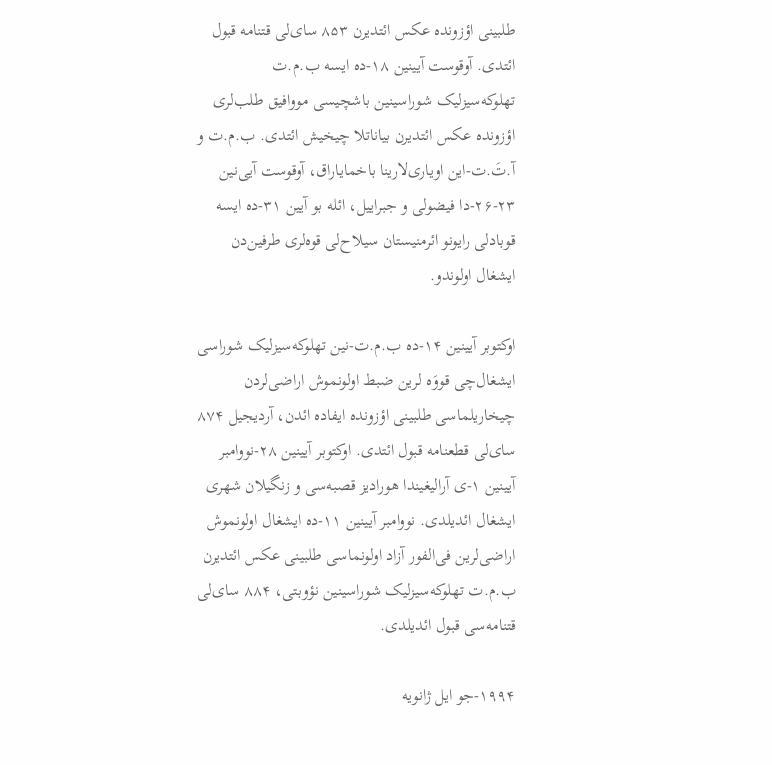طلبینی اؤزونده عکس ائتدیرن ۸۵۳ سای‌لی قتنامه قبول ائتدی. آوقوست آیینین ۱۸-ده ایسه ب.م.ت تهلوکه‌سیزلیک شوراسینین باشچیسی مووافیق طلب‌لری اؤزونده عکس ائتدیرن بیاناتلا چیخیش ائتدی. ب.م.ت و آ.تَ.ت-این اویاری‌لارینا باخمایاراق، آوقوست آیی‌نین ۲۳-۲۶-دا فیضولی و جبراییل، ائله بو آیین ۳۱-ده ایسه قوبادلی رایونو ائرمنیستان سیلاح‌لی قوه‌لری طرفین‌دن ایشغال اولوندو.

اوکتوبر آیینین ۱۴-ده ب.م.ت-نین تهلوکه‌سیزلیک شوراسی ایشغال‌چی قووَه لرین ضبط اولونموش اراضی‌لردن چیخاریلماسی طلبینی اؤزونده ایفاده ائدن، آردیجیل ۸۷۴ سای‌لی قطعنامه قبول ائتدی. اوکتوبر آیینین ۲۸-نووامبر آیینین ۱-ی آرالیغیندا هورادیز قصبه‌سی و زنگیلان شهری ایشغال ائدیلدی. نووامبر آیینین ۱۱-ده ایشغال اولونموش اراضی‌لرین فی‌الفور آزاد اولونماسی طلبینی عکس ائتدیرن ب.م.ت تهلوکه‌سیزلیک شوراسینین نؤوبتی، ۸۸۴ سای‌لی قتنامه‌سی قبول ائدیلدی.

۱۹۹۴-جو ایل ژانویه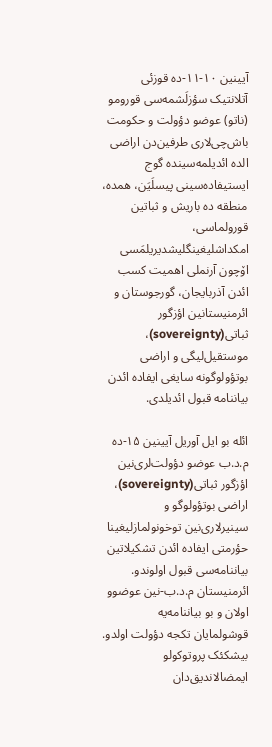آیینین ۱۰-۱۱-ده قوزئی آتلانتیک سؤزلَشمه‌سی قورومو (ناتو) عوضو دؤولت و حکومت باش‌چی‌لاری طرفین‌دن اراضی الده ائدیلمه‌سینده گوج ایستیفاده‌سینی پیسلَیَن، همده، منطقه ده باریش و ثباتین قورولماسی، امکداشلیغینگلیشدیریلمَسی اۆچون آرنملی اهمیت کسب ائدن آذربایجان، گورجوستان و ائرمنیستانین اؤزگور ثباتی(sovereignty)، موستقیل‌لیگی و اراضی بوتؤولوگونه سایغی ایفاده ائدن بیاننامه قبول ائدیلدی.

ائله بو ایل آوریل آیینین ۱۵-ده م.د.ب عوضو دؤولت‌لری‌نین اؤزگور ثباتی(sovereignty)، اراضی بوتؤولوگو و سینیرلاری‌نین توخونولمازلیغینا حؤرمتی ایفاده ائدن تشکیلاتین بیاننامه‌سی قبول اولوندو. ائرمنیستان م.د.ب-نین عوضوو اولان و بو بیاننامه‌یه قوشولمایان تکجه دؤولت اولدو. بیشکئک پروتوکولو ایمضالاندیق‌دان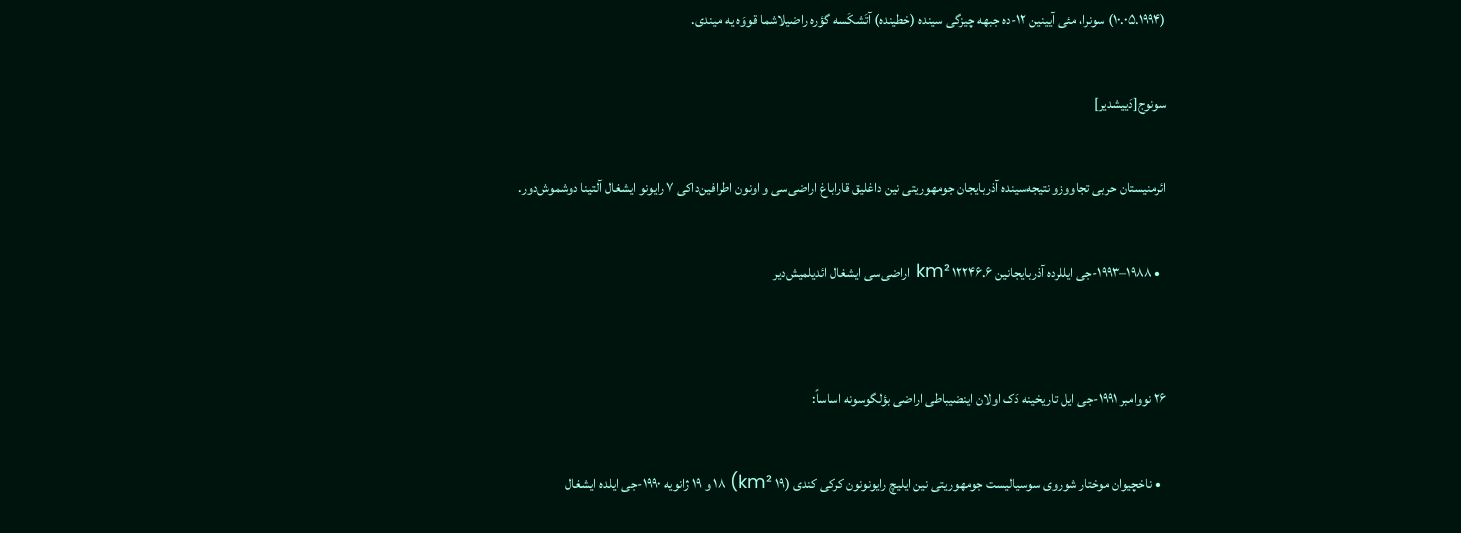(۱۰.۰۵.۱۹۹۴) سونرا، مئی آیینین ۱۲-ده جبهه چیزگی سینده (خطینده) آتَشکَسه گؤره راضیلاشما قووَه یه میندی.

سونوج[دَییشدیر]

ائرمنیستان حربی تجاووزو نتیجه‌سینده آذربایجان جومهوریتی نین داغلیق قاراباغ اراضی‌سی و اونون اطرافین‌داکی ۷ رایونو ایشغال آلتینا دوشموش‌دور.

  • ۱۹۸۸–۱۹۹۳-جی ایللرده آذربایجانین ۱۲۲۴۶.۶ km² اراضی‌سی ایشغال ائدیلمیش‌دیر


۲۶ نووامبر ۱۹۹۱-جی ایل تاریخینه دَک اولان اینضیباطی اراضی بؤلگوسونه اساساً:

  • ناخچیوان موختار شوروی سوسیالیست جومهوریتی نین ایلیچ رایونونون کرکی کندی (۱۹ km²) ۱۸ و ۱۹ ژانویه ۱۹۹۰-جی ایلده ایشغال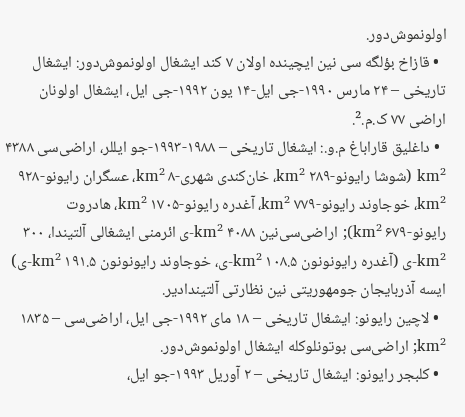اولونموش‌دور.
  • قازاخ بؤلگه سی نین ایچینده اولان ۷ کند ایشغال اولونموش‌دور: ایشغال تاریخی – ۲۴ مارس ۱۹۹۰-جی ایل-۱۴ یون ۱۹۹۲-جی ایل، ایشغال اولونان اراضی ۷۷ ک.م.².
  • داغلیق قاراباغ م.و.: ایشغال تاریخی – ۱۹۸۸-۱۹۹۳-جو ایللر، اراضی‌سی ۴۳۸۸ km² (شوشا رایونو-۲۸۹ km²، خان‌کندی شهری-۸ km²، عسگران رایونو-۹۲۸ km²، خوجاوند رایونو-۷۷۹ km²، آغدره رایونو-۱۷۰۵ km²، هادروت رایونو-۶۷۹ km²); اراضی‌سی‌نین ۴۰۸۸ km²-ی ائرمنی ایشغالی آلتیندا، ۳۰۰ km²-ی (آغدره رایونونون ۱۰۸.۵ km²-ی، خوجاوند رایونونون ۱۹۱.۵ km²-ی) ایسه آذربایجان جومهوریتی نین نظارتی آلتیندادیر.
  • لاچین رایونو: ایشغال تاریخی – ۱۸ مای ۱۹۹۲-جی ایل، اراضی‌سی – ۱۸۳۵ km²; اراضی‌سی بوتونلوکله ایشغال اولونموش‌دور.
  • کلبجر رایونو: ایشغال تاریخی – ۲ آوریل ۱۹۹۳-جو ایل،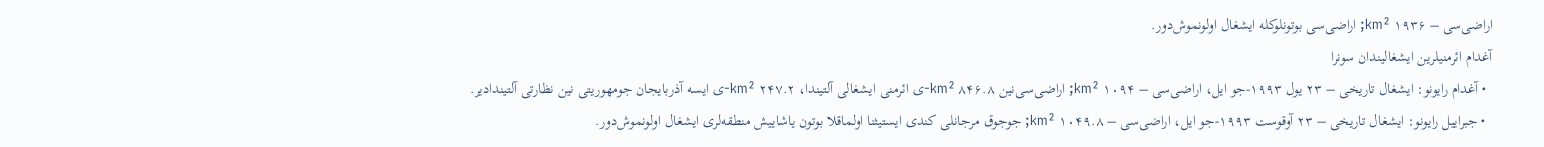اراضی‌سی – ۱۹۳۶ km²; اراضی‌سی بوتونلوکله ایشغال اولونموش‌دور.
آغدام ائرمنیلرین ایشغالیندان سونرا
  • آغدام رایونو: ایشغال تاریخی – ۲۳ یول ۱۹۹۳-جو ایل، اراضی‌سی – ۱۰۹۴ km²; اراضی‌سی‌نین ۸۴۶.۸ km²-ی ائرمنی ایشغالی آلتیندا، ۲۴۷.۲ km²-ی ایسه آذربایجان جومهوریتی نین نظارتی آلتیندادیر.
  • جبراییل رایونو: ایشغال تاریخی – ۲۳ آوقوست ۱۹۹۳-جو ایل، اراضی‌سی – ۱۰۴۹.۸ km²; جوجوق مرجانلی کندی ایستیثنا اولماقلا بوتون یاشاییش منطقه‌لری ایشغال اولونموش‌دور.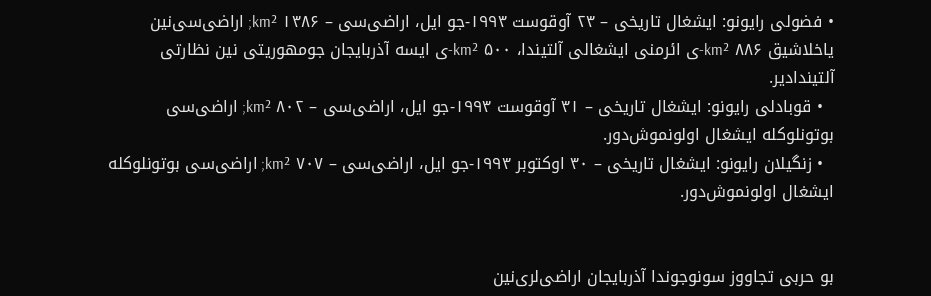• فضولی رایونو: ایشغال تاریخی – ۲۳ آوقوست ۱۹۹۳-جو ایل، اراضی‌سی – ۱۳۸۶ km²; اراضی‌سی‌نین یاخلاشیق ۸۸۶ km²-ی ائرمنی ایشغالی آلتیندا، ۵۰۰ km²-ی ایسه آذربایجان جومهوریتی نین نظارتی آلتیندادیر.
  • قوبادلی رایونو: ایشغال تاریخی – ۳۱ آوقوست ۱۹۹۳-جو ایل، اراضی‌سی – ۸۰۲ km²; اراضی‌سی بوتونلوکله ایشغال اولونموش‌دور.
  • زنگیلان رایونو: ایشغال تاریخی – ۳۰ اوکتوبر ۱۹۹۳-جو ایل، اراضی‌سی – ۷۰۷ km²; اراضی‌سی بوتونلوکله ایشغال اولونموش‌دور.


بو حربی تجاووز سونوجوندا آذربایجان اراضی‌لری‌نین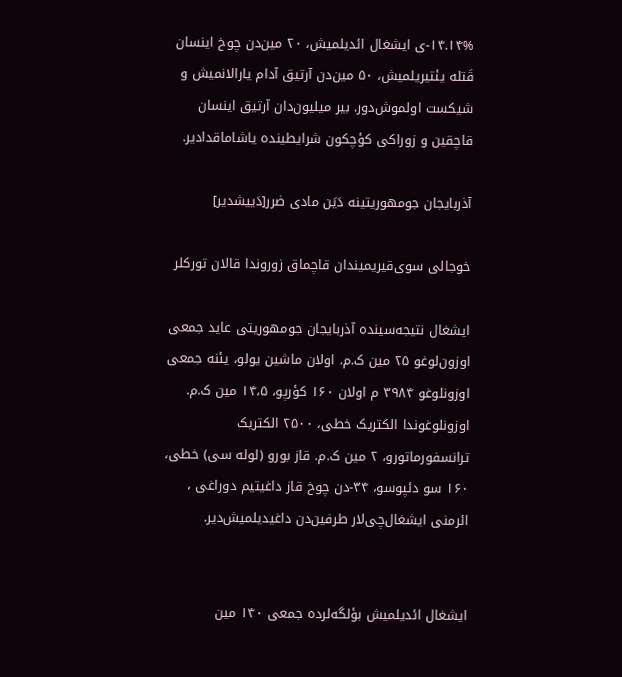۱۴.۱۴%-ی ایشغال ائدیلمیش، ۲۰ مین‌دن چوخ اینسان قَتله یئتیریلمیش، ۵۰ مین‌دن آرتیق آدام یارالانمیش و شیکست اولموش‌دور. بیر میلیون‌دان آرتیق اینسان قاچقین و زوراکی کؤچکون شرایطینده یاشاماقدادیر.

آذربایجان جومهوریتینه دَیَن مادی ضرر[دَییشدیر]

خوجالی سوی‌قیریمیندان قاچماق زوروندا قالان تورکلر

ایشغال نتیجه‌سینده آذربایجان جومهوریتی عاید جمعی اوزون‌لوغو ۲۵ مین ک.م. اولان ماشین یولو، یئنه جمعی اوزونلوغو ۳۹۸۴ م اولان ۱۶۰ کؤرپو، ۱۴،۵ مین ک.م. اوزونلوغوندا الکتریک خطی، ۲۵۰۰ الکتریک ترانسفورماتورو، ۲ مین ک.م. قاز بورو (لوله سی) خطی، ۱۶۰ سو دئپوسو، ۳۴-دن چوخ قاز داغیتیم دوراغی ، ائرمنی ایشغال‌چی‌لار طرفین‌دن داغیدیلمیش‌دیر.


ایشغال ائدیلمیش بؤلگه‌لرده جمعی ۱۴۰ مین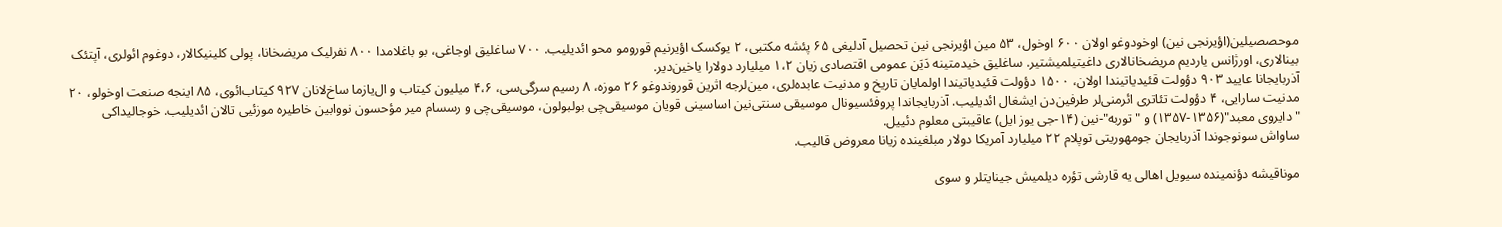موحصصیلین(اؤیرنجی نین) اوخودوغو اولان ۶۰۰ اوخول، ۵۳ مین اؤیرنجی نین تحصیل آدلیغی ۶۵ پئشه مکتبی، ۲ یوکسک اؤیرنیم قورومو محو ائدیلیب. ۷۰۰ ساغلیق اوجاغی، بو باغلامدا ۸۰۰ نفرلیک مریضخانا، پولی کلینیکالار، دوغوم ائولری، آپتئک بینالاری، اورژانس یاردیم مریضخانالاری داغیتیلمیشتیر. ساغلیق خیدمتینه دَیَن عمومی اقتصادی زیان ۱،۲ میلیارد دولارا یاخین‌دیر.
آذربایجانا عایید ۹۰۳ دؤولت قئیدیاتیندا اولان، ۱۵۰۰ دؤولت قئیدیاتیندا اولمایان تاریخ و مدنیت عابده‌لری، مین‌لرجه اثرین قوروندوغو ۲۶ موزه، ۸ رسیم سرگی‌سی، ۴،۶ میلیون کیتاب و ال‌یازما ساخ‌لانان ۹۲۷ کیتاب‌ائوی، ۸۵ اینجه صنعت اوخولو، ۲۰ مدنیت سارایی، ۴ دؤولت تئاتری ائرمنی‌لر طرفین‌دن ایشغال ائدیلیب. آذربایجاندا پروفئسیونال موسیقی سنتی‌نین اساسینی قویان موسیقی‌چی بولبولون، موسیقی‌چی و رسسام میر مؤحسون نووابین خاطیره موزئیی تالان ائدیلیب. خوجالیداکی "دایروی معبد"(۱۳۵۶-۱۳۵۷) و "توربه"-نین (۱۴-جی یوز ایل) عاقیبتی معلوم دئییل.
ساواش سونوجوندا آذربایجان جومهوریتی توپلام ۲۲ میلیارد آمریکا دولار مبلغینده زیانا معروض قالیب.

موناقیشه دؤنمینده سیویل اهالی یه قارشی تؤره دیلمیش جینایتلر و سوی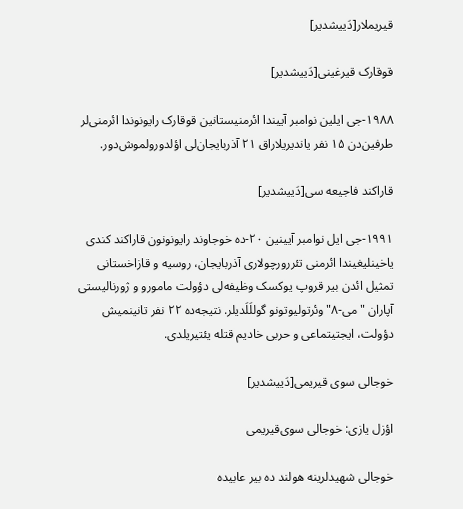قیریملار[دَییشدیر]

قوقارک قیرغینی[دَییشدیر]

۱۹۸۸-جی ایلین نوامبر آییندا ائرمنیستانین قوقارک رایونوندا ائرمنی‌لر طرفین‌دن ۱۵ نفر یاندیریلاراق ۲۱ آذربایجان‌لی اؤلدورولموش‌دور.

قاراکند فاجیعه سی[دَییشدیر]

۱۹۹۱-جی ایل نوامبر آیینین ۲۰-ده خوجاوند رایونونون قاراکند کندی یاخینلیغیندا ائرمنی تئررورچولاری آذربایجان، روسیه و قازاخستانی تمثیل ائدن بیر قروپ یوکسک وظیفه‌لی دؤولت مامورو و ژورنالیستی آپاران "می-۸" وئرتولیوتونو گوللَلَدیلر. نتیجه‌ده ۲۲ نفر تانینمیش دؤولت، ایجتیتماعی و حربی خادیم قتله یئتیریلدی.

خوجالی سوی قیریمی[دَییشدیر]

اؤزل یازی: خوجالی سوی‌قیریمی

خوجالی شهیدلرینه هولند ده بیر عابیده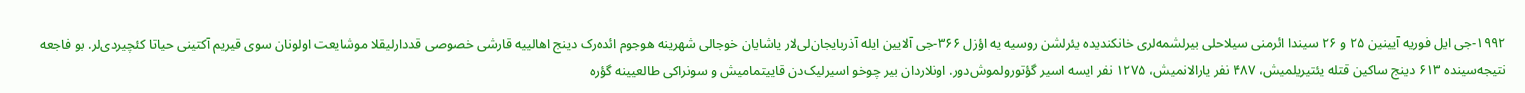۱۹۹۲-جی ایل فوریه آیینین ۲۵ و ۲۶ سیندا ائرمنی سیلاحلی بیرلشمه‌لری خانکندیده یئرلشن روسیه یه اؤزل ۳۶۶-جی آلایین ایله آذربایجان‌لی‌لار یاشایان خوجالی شهرینه هوجوم ائده‌رک دینج اهالییه قارشی خصوصی قددارلیقلا موشایعت اولونان سوی قیریم آکتینی حیاتا کئچیردی‌لر. بو فاجعه نتیجه‌سینده ۶۱۳ دینج ساکین قتله یئتیریلمیش، ۴۸۷ نفر یارالانمیش، ۱۲۷۵ نفر ایسه اسیر گؤتورولموش‌دور. اونلاردان بیر چوخو اسیرلیک‌دن قاییتمامیش و سونراکی طالعیینه گؤره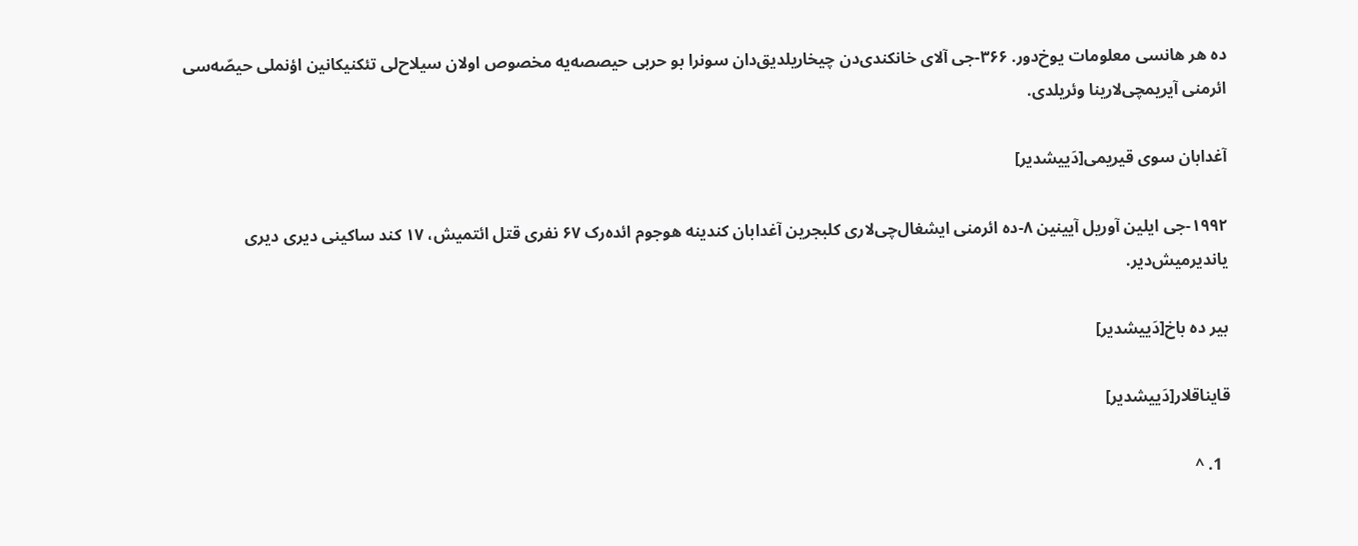ده هر هانسی معلومات یوخ‌دور. ۳۶۶-جی آلای خانکندی‌دن چیخاریلدیق‌دان سونرا بو حربی حیصصه‌یه مخصوص اولان سیلاح‌لی تئکنیکانین اؤنملی حیصّه‌سی ائرمنی آیریمچی‌لارینا وئریلدی.

آغدابان سوی قیریمی[دَییشدیر]

۱۹۹۲-جی ایلین آوریل آیینین ۸-ده ائرمنی ایشغال‌چی‌لاری کلبجرین آغدابان کندینه هوجوم ائده‌رک ۶۷ نفری قتل ائتمیش، ۱۷ کند ساکینی دیری دیری یاندیرمیش‌دیر.

بیر ده باخ[دَییشدیر]

قایناقلار[دَییشدیر]

  1. ^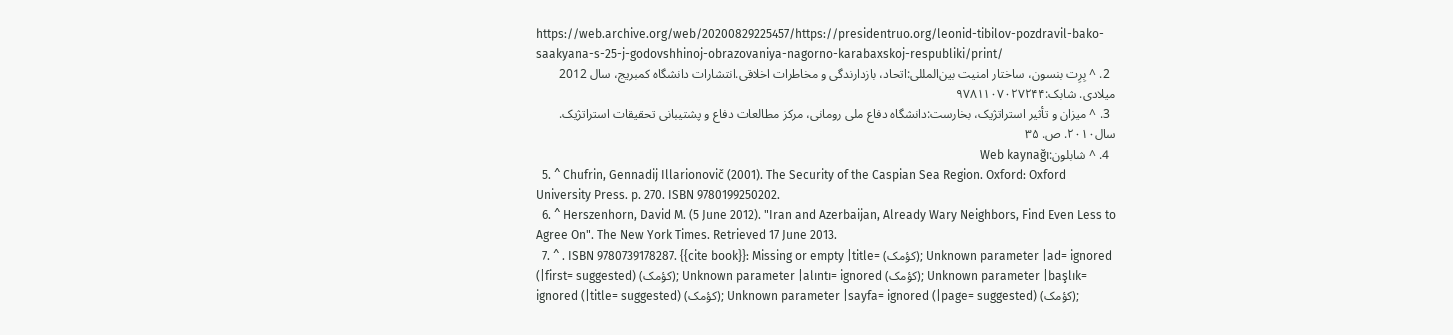https://web.archive.org/web/20200829225457/https://presidentruo.org/leonid-tibilov-pozdravil-bako-saakyana-s-25-j-godovshhinoj-obrazovaniya-nagorno-karabaxskoj-respubliki/print/
  2. ^ بِرِت بنسون، ساختار امنیت بین‌المللی:اتحاد، بازدارندگی و مخاطرات اخلاقی.انتشارات دانشگاه کمبریج، سال 2012 میلادی. شابک:۹۷۸۱۱۰۷۰۲۷۲۴۴
  3. ^ میزان و تأثیر استراتژیک، بخارست:دانشگاه دفاع ملی رومانی، مرکز مطالعات دفاع و پشتیبانی تحقیقات استراتژیک. سال۲۰۱۰. ص. ۳۵
  4. ^ شابلون:Web kaynağı
  5. ^ Chufrin, Gennadij Illarionovič (2001). The Security of the Caspian Sea Region. Oxford: Oxford University Press. p. 270. ISBN 9780199250202.
  6. ^ Herszenhorn, David M. (5 June 2012). "Iran and Azerbaijan, Already Wary Neighbors, Find Even Less to Agree On". The New York Times. Retrieved 17 June 2013.
  7. ^ . ISBN 9780739178287. {{cite book}}: Missing or empty |title= (کؤمک); Unknown parameter |ad= ignored (|first= suggested) (کؤمک); Unknown parameter |alıntı= ignored (کؤمک); Unknown parameter |başlık= ignored (|title= suggested) (کؤمک); Unknown parameter |sayfa= ignored (|page= suggested) (کؤمک);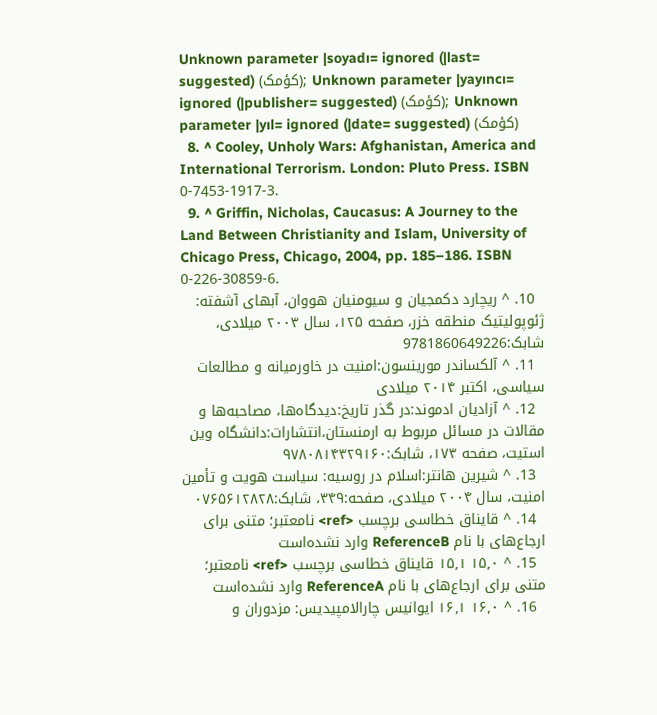Unknown parameter |soyadı= ignored (|last= suggested) (کؤمک); Unknown parameter |yayıncı= ignored (|publisher= suggested) (کؤمک); Unknown parameter |yıl= ignored (|date= suggested) (کؤمک)
  8. ^ Cooley, Unholy Wars: Afghanistan, America and International Terrorism. London: Pluto Press. ISBN 0-7453-1917-3.
  9. ^ Griffin, Nicholas, Caucasus: A Journey to the Land Between Christianity and Islam, University of Chicago Press, Chicago, 2004, pp. 185–186. ISBN 0-226-30859-6.
  10. ^ ریچارد دکمجیان و سیومنیان هووان، آبهای آشفته: ژئوپولیتیک منطقه خزر، صفحه ۱۲۵، سال ۲۰۰۳ میلادی، شابک:9781860649226
  11. ^ آلکساندر مورینسون:امنیت در خاورمیانه و مطالعات سیاسی، اکتبر ۲۰۱۴ میلادی
  12. ^ آزادیان ادموند:در گذر تاریخ:دیدگاه‌ها، مصاحبه‌ها و مقالات در مسائل مربوط به ارمنستان،انتشارات:دانشگاه وین استیت، صفحه ۱۷۳، شابک:۹۷۸۰۸۱۴۳۲۹۱۶۰
  13. ^ شیرین هانتر:اسلام در روسیه: سیاست هویت و تأمین امنیت، سال ۲۰۰۴ میلادی، صفحه:۳۴۹، شابک:۰۷۶۵۶۱۲۸۲۸
  14. ^ قایناق خطاسی برچسب <ref> نامعتبر؛ متنی برای ارجاع‌های با نام ReferenceB وارد نشده‌است
  15. ^ ۱۵٫۰ ۱۵٫۱ قایناق خطاسی برچسب <ref> نامعتبر؛ متنی برای ارجاع‌های با نام ReferenceA وارد نشده‌است
  16. ^ ۱۶٫۰ ۱۶٫۱ ایوانیس چارالامپیدیس: مزدوران و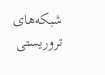شبکه‌های تروریستی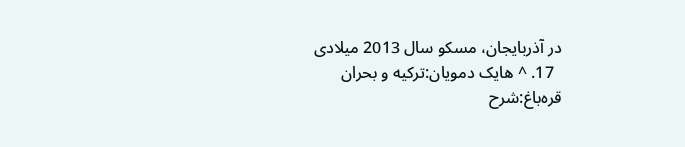در آذربایجان، مسکو سال 2013 میلادی
  17. ^ هایک دمویان:ترکیه و بحران قره‌باغ:شرح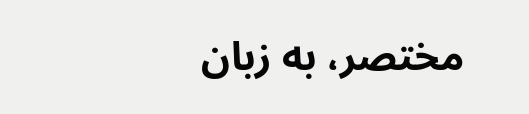مختصر، به زبان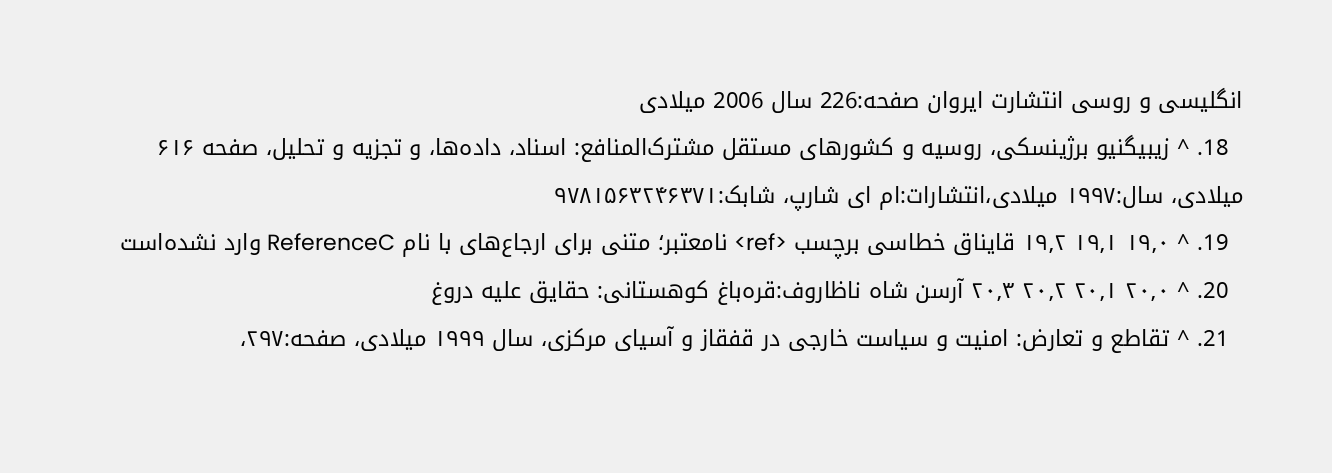انگلیسی و روسی انتشارت ایروان صفحه:226 سال 2006 میلادی
  18. ^ زیبیگنیو برژینسکی، روسیه و کشورهای مستقل مشترک‌المنافع: اسناد، داده‌ها، و تجزیه و تحلیل، صفحه ۶۱۶ میلادی، سال:۱۹۹۷ میلادی،انتشارات:ام ای شارپ، شابک:۹۷۸۱۵۶۳۲۴۶۳۷۱
  19. ^ ۱۹٫۰ ۱۹٫۱ ۱۹٫۲ قایناق خطاسی برچسب <ref> نامعتبر؛ متنی برای ارجاع‌های با نام ReferenceC وارد نشده‌است
  20. ^ ۲۰٫۰ ۲۰٫۱ ۲۰٫۲ ۲۰٫۳ آرسن شاه ناظاروف:قره‌باغ کوهستانی: حقایق علیه دروغ
  21. ^ تقاطع و تعارض: امنیت و سیاست خارجی در قفقاز و آسیای مرکزی، سال ۱۹۹۹ میلادی، صفحه:۲۹۷،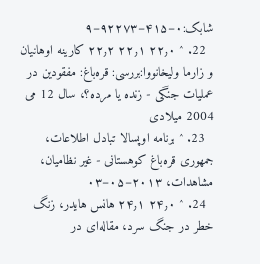شابک:۰–۴۱۵–۹۲۲۷۳–۹
  22. ^ ۲۲٫۰ ۲۲٫۱ ۲۲٫۲ کارینه اوهانیان و زارما ولیخانووا:بررسی: قره‌باغ: مفقودین در عملیات جنگی - زنده یا مرده؟، سال 12 می 2004 میلادی
  23. ^ برنامه اوپسالا تبادل اطلاعات، جمهوری قره‌باغ کوهستانی - غیر نظامیان، مشاهدات، ۲۰۱۳–۰۵–۰۳
  24. ^ ۲۴٫۰ ۲۴٫۱ هانس هایدر، زنگ خطر در جنگ سرد، مقاله‌ای در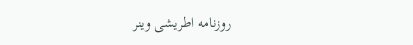روزنامه اطریشی وینر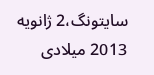سایتونگ،2 ژانویه 2013 میلادی